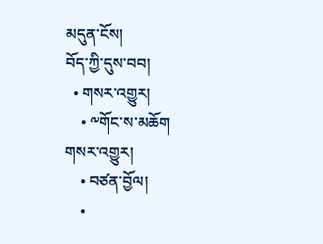མདུན་ངོས།
བོད་ཀྱི་དུས་བབ།
  • གསར་འགྱུར།
    • ༸གོང་ས་མཆོག གསར་འགྱུར།
    • བཙན་བྱོལ།
    •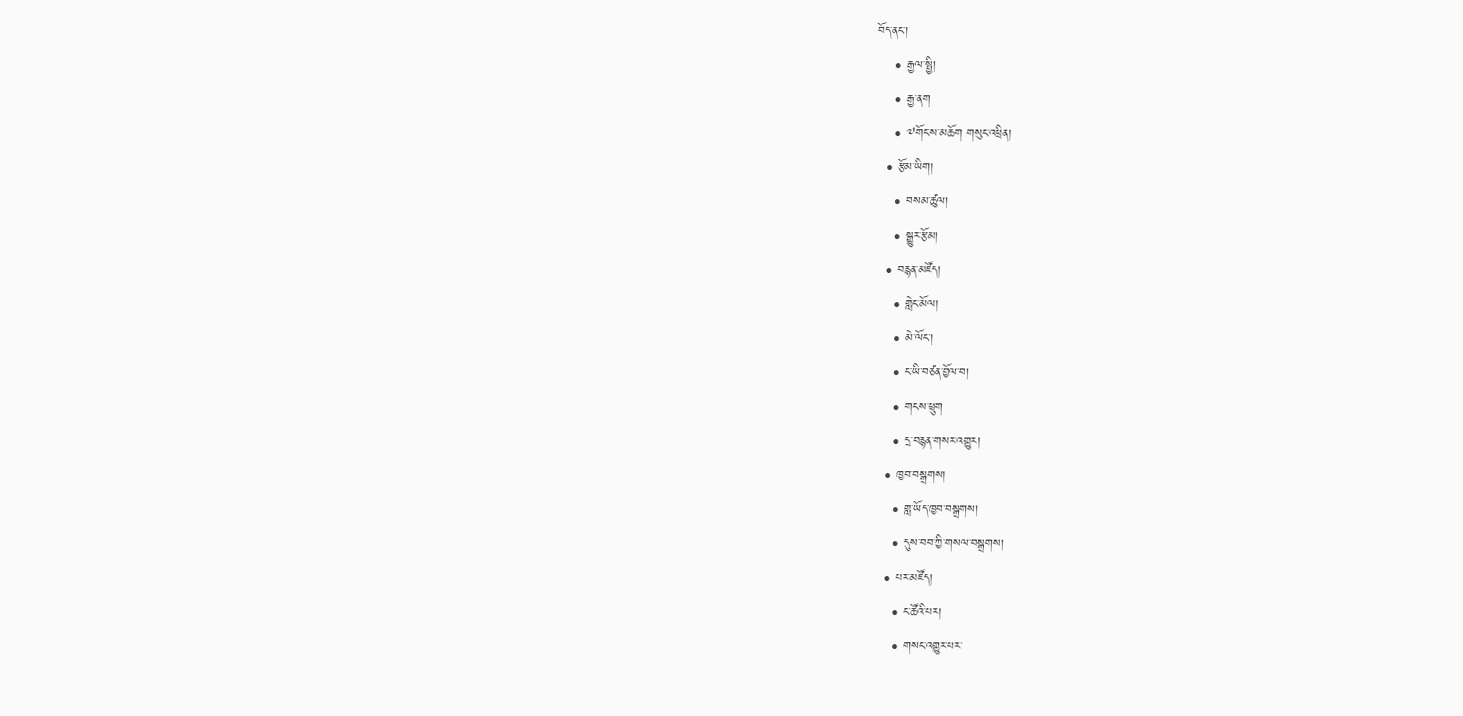བོད་ནང་།
    • རྒྱལ་སྤྱི།
    • རྒྱ་ནག
    • ༧གོང་ས་མཆོག གསུང་འཕྲིན།
  • རྩོམ་ཡིག།
    • བསམ་ཚུལ།
    • སྒྱུར་རྩོམ།
  • བརྙན་མཛོད།
    • གླེང་མོལ།
    • མེ་ལོང་།
    • ང་ཡི་བཙན་བྱོལ་བ།
    • གངས་ཕྲུག
    • དྲ་བརྙན་གསར་འགྱུར།
  • ཁྱབ་བསྒྲགས།
    • གླ་ཡོད་ཁྱབ་བསྒྲགས།
    • དུས་བབ་ཀྱི་གསལ་བསྒྲགས།
  • པར་མཛོད།
    • ང་ཚོའི་པར།
    • གསང་འགྱུར་པར་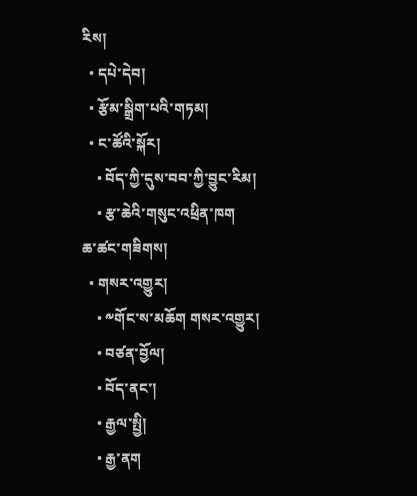རིས།
  • དཔེ་དེབ།
  • རྩོམ་སྒྲིག་པའི་གཏམ།
  • ང་ཚོའི་སྐོར།
    • བོད་ཀྱི་དུས་བབ་ཀྱི་བྱུང་རིམ།
    • རྩ་ཆེའི་གསུང་འཕྲིན་ཁག
ཆ་ཚང་གཟིགས།
  • གསར་འགྱུར།
    • ༸གོང་ས་མཆོག གསར་འགྱུར།
    • བཙན་བྱོལ།
    • བོད་ནང་།
    • རྒྱལ་སྤྱི།
    • རྒྱ་ནག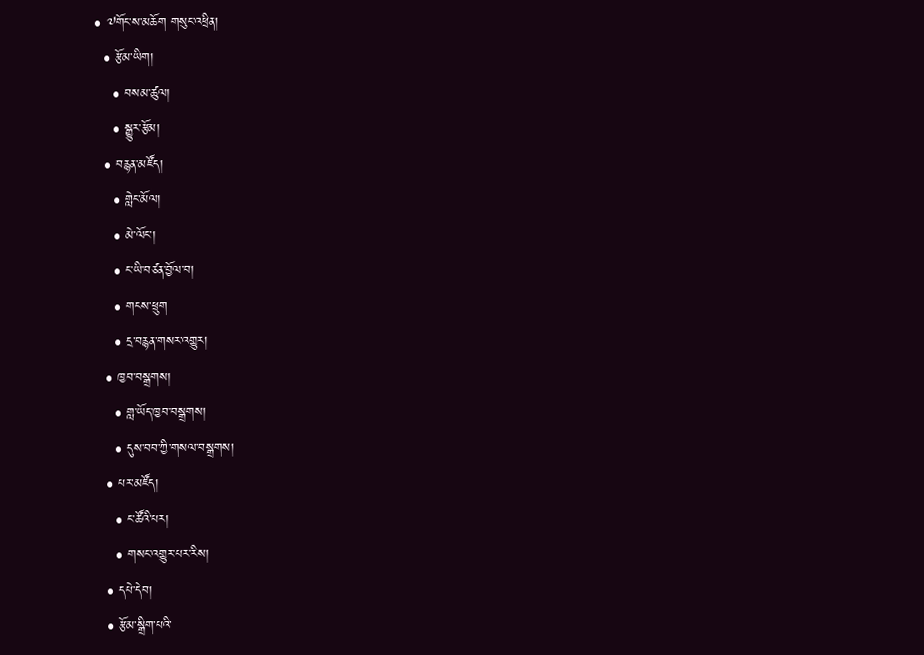• ༧གོང་ས་མཆོག གསུང་འཕྲིན།
  • རྩོམ་ཡིག།
    • བསམ་ཚུལ།
    • སྒྱུར་རྩོམ།
  • བརྙན་མཛོད།
    • གླེང་མོལ།
    • མེ་ལོང་།
    • ང་ཡི་བཙན་བྱོལ་བ།
    • གངས་ཕྲུག
    • དྲ་བརྙན་གསར་འགྱུར།
  • ཁྱབ་བསྒྲགས།
    • གླ་ཡོད་ཁྱབ་བསྒྲགས།
    • དུས་བབ་ཀྱི་གསལ་བསྒྲགས།
  • པར་མཛོད།
    • ང་ཚོའི་པར།
    • གསང་འགྱུར་པར་རིས།
  • དཔེ་དེབ།
  • རྩོམ་སྒྲིག་པའི་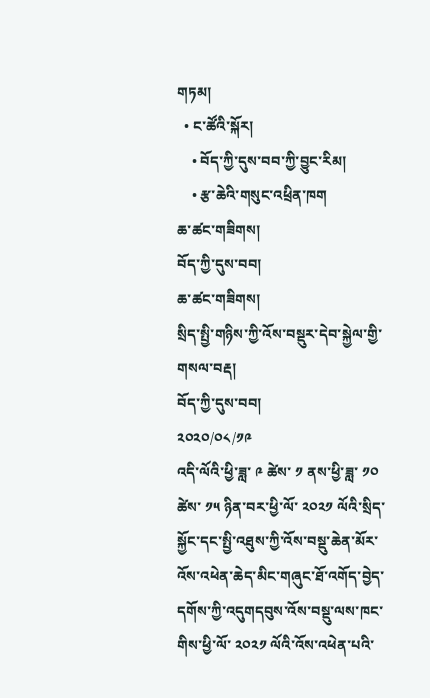གཏམ།
  • ང་ཚོའི་སྐོར།
    • བོད་ཀྱི་དུས་བབ་ཀྱི་བྱུང་རིམ།
    • རྩ་ཆེའི་གསུང་འཕྲིན་ཁག
ཆ་ཚང་གཟིགས།
བོད་ཀྱི་དུས་བབ།
ཆ་ཚང་གཟིགས།
སྲིད་སྤྱི་གཉིས་ཀྱི་འོས་བསྡུར་དེབ་སྐྱེལ་གྱི་གསལ་བརྡ།
བོད་ཀྱི་དུས་བབ།
༢༠༢༠/༠༨/༡༩
འདི་ལོའི་ཕྱི་ཟླ་ ༩ ཚེས་ ༡ ནས་ཕྱི་ཟླ་ ༡༠ ཚེས་ ༡༥ ཉིན་བར་ཕྱི་ལོ་ ༢༠༢༡ ལོའི་སྲིད་སྐྱོང་དང་སྤྱི་འཐུས་ཀྱི་འོས་བསྡུ་ཆེན་མོར་འོས་འཕེན་ཆེད་མིང་གཞུང་ཐོ་འགོད་བྱེད་དགོས་ཀྱི་འདུགདབུས་འོས་བསྡུ་ལས་ཁང་གིས་ཕྱི་ལོ་ ༢༠༢༡ ལོའི་འོས་འཕེན་པའི་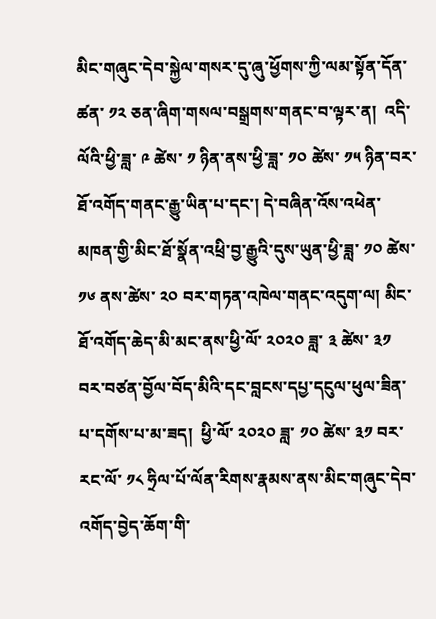མིང་གཞུང་དེབ་སྐྱེལ་གསར་དུ་ཞུ་ཕྱོགས་ཀྱི་ལམ་སྟོན་དོན་ཚན་ ༡༢ ཅན་ཞིག་གསལ་བསྒྲགས་གནང་བ་ལྟར་ན།  འདི་ལོའི་ཕྱི་ཟླ་ ༩ ཚེས་ ༡ ཉིན་ནས་ཕྱི་ཟླ་ ༡༠ ཚེས་ ༡༥ ཉིན་བར་ཐོ་འགོད་གནང་རྒྱུ་ཡིན་པ་དང་། དེ་བཞིན་འོས་འཕེན་མཁན་གྱི་མིང་ཐོ་སྣོན་འཕྲི་བྱ་རྒྱུའི་དུས་ཡུན་ཕྱི་ཟླ་ ༡༠ ཚེས་ ༡༦ ནས་ཚེས་ ༢༠ བར་གཏན་འཁེལ་གནང་འདུག་ལ། མིང་ཐོ་འགོད་ཆེད་མི་མང་ནས་ཕྱི་ལོ་ ༢༠༢༠ ཟླ་ ༣ ཚེས་ ༣༡ བར་བཙན་བྱོལ་བོད་མིའི་དང་བླངས་དཔྱ་དངུལ་ཕུལ་ཟིན་པ་དགོས་པ་མ་ཟད།  ཕྱི་ལོ་ ༢༠༢༠ ཟླ་ ༡༠ ཚེས་ ༣༡ བར་རང་ལོ་ ༡༨ ཧྲིལ་པོ་ལོན་རིགས་རྣམས་ནས་མིང་གཞུང་དེབ་འགོད་བྱེད་ཆོག་གི་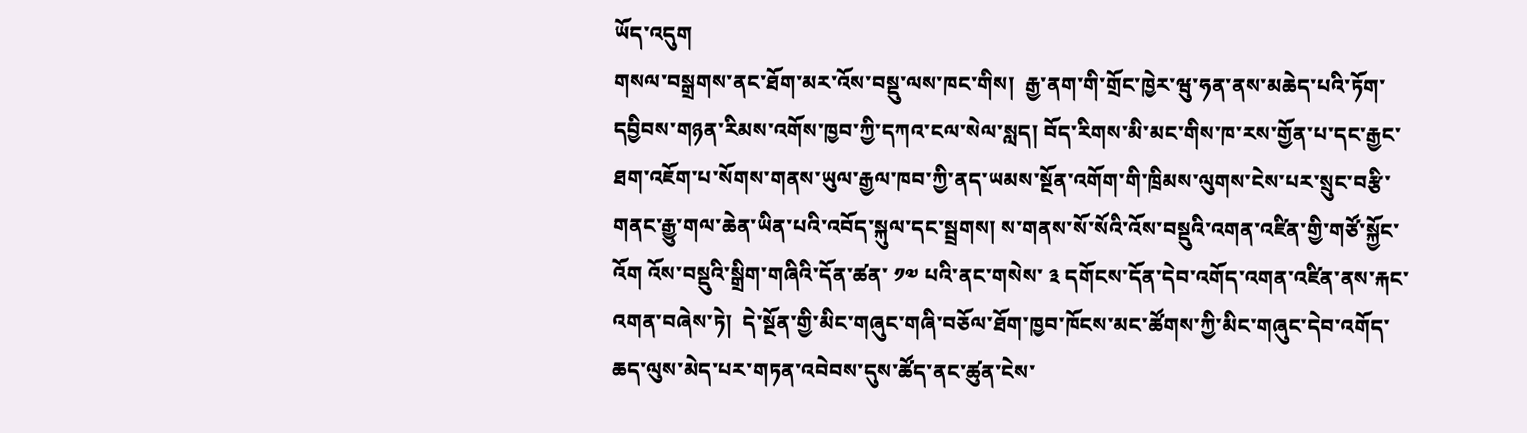ཡོད་འདུག
གསལ་བསྒྲགས་ནང་ཐོག་མར་འོས་བསྡུ་ལས་ཁང་གིས།  རྒྱ་ནག་གི་གྲོང་ཁྱེར་ཝུ་ཧན་ནས་མཆེད་པའི་ཏོག་དབྱིབས་གཉན་རིམས་འགོས་ཁྱབ་ཀྱི་དཀའ་ངལ་སེལ་སླད། བོད་རིགས་མི་མང་གིས་ཁ་རས་གྱོན་པ་དང་རྒྱང་ཐག་འཇོག་པ་སོགས་གནས་ཡུལ་རྒྱལ་ཁབ་ཀྱི་ནད་ཡམས་སྔོན་འགོག་གི་ཁྲིམས་ལུགས་ངེས་པར་སྲུང་བརྩི་གནང་རྒྱུ་གལ་ཆེན་ཡིན་པའི་འབོད་སྐུལ་དང་སྦྲགས། ས་གནས་སོ་སོའི་འོས་བསྡུའི་འགན་འཛིན་གྱི་གཙོ་སྐྱོང་འོག འོས་བསྡུའི་སྒྲིག་གཞིའི་དོན་ཚན་ ༡༧ པའི་ནང་གསེས་ ༣ དགོངས་དོན་དེབ་འགོད་འགན་འཛིན་ནས་རྐང་འགན་བཞེས་ཏེ།  དེ་སྔོན་གྱི་མིང་གཞུང་གཞི་བཅོལ་ཐོག་ཁྱབ་ཁོངས་མང་ཚོགས་ཀྱི་མིང་གཞུང་དེབ་འགོད་ཆད་ལུས་མེད་པར་གཏན་འབེབས་དུས་ཚོད་ནང་ཚུན་ངེས་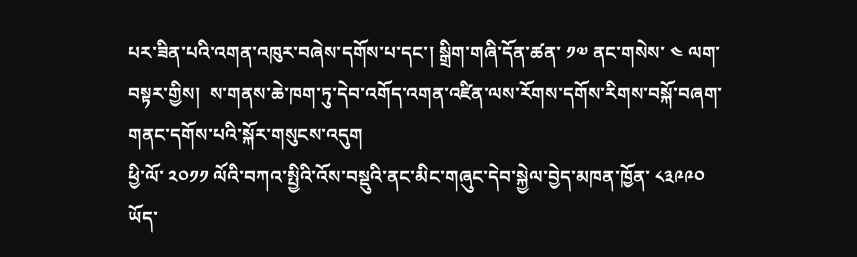པར་ཟིན་པའི་འགན་འཁུར་བཞེས་དགོས་པ་དང་། སྒྲིག་གཞི་དོན་ཚན་ ༡༧ ནང་གསེས་ ༤ ལག་བསྟར་གྱིས།  ས་གནས་ཆེ་ཁག་ཏུ་དེབ་འགོད་འགན་འཛིན་ལས་རོགས་དགོས་རིགས་བསྐོ་བཞག་གནང་དགོས་པའི་སྐོར་གསུངས་འདུག
ཕྱི་ལོ་ ༢༠༡༡ ལོའི་བཀའ་སྤྱིའི་འོས་བསྡུའི་ནང་མིང་གཞུང་དེབ་སྐྱེལ་བྱེད་མཁན་ཁྱོན་ ༨༣༩༩༠ ཡོད་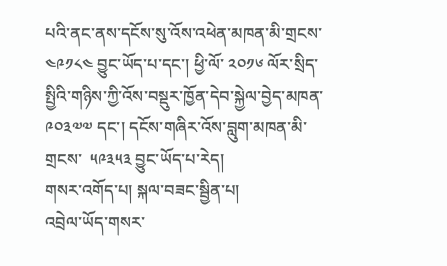པའི་ནང་ནས་དངོས་སུ་འོས་འཕེན་མཁན་མི་གྲངས་༤༩༡༨༤ བྱུང་ཡོད་པ་དང་། ཕྱི་ལོ་ ༢༠༡༦ ལོར་སྲིད་སྤྱིའི་གཉིས་ཀྱི་འོས་བསྡུར་ཁྱོན་དེབ་སྐྱེལ་བྱེད་མཁན་ ༩༠༣༧༧ དང་། དངོས་གཞིར་འོས་བླུག་མཁན་མི་གྲངས་  ༥༩༣༥༣ བྱུང་ཡོད་པ་རེད།
གསར་འགོད་པ། སྐལ་བཟང་སྦྱིན་པ།
འབྲེལ་ཡོད་གསར་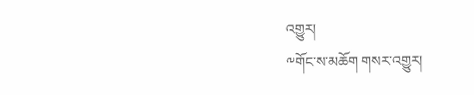འགྱུར།
༸གོང་ས་མཆོག གསར་འགྱུར།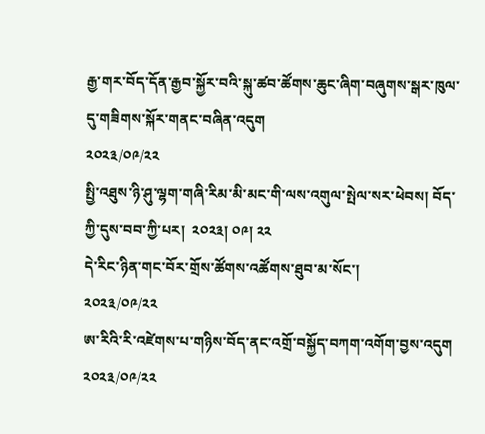རྒྱ་གར་བོད་དོན་རྒྱབ་སྐྱོར་བའི་སྐུ་ཚབ་ཚོགས་ཆུང་ཞིག་བཞུགས་སྒར་ཁུལ་དུ་གཟིགས་སྐོར་གནང་བཞིན་འདུག
༢༠༢༣/༠༩/༢༢
སྤྱི་འཐུས་ཉི་ཤུ་ལྷག་གཞི་རིམ་མི་མང་གི་ལས་འགུལ་སྤེལ་སར་ཕེབས། བོད་ཀྱི་དུས་བབ་ཀྱི་པར།  ༢༠༢༣། ༠༩། ༢༢
དེ་རིང་ཉིན་གང་བོར་གྲོས་ཚོགས་འཚོགས་ཐུབ་མ་སོང་།
༢༠༢༣/༠༩/༢༢
ཨ་རིའི་རི་འཛེགས་པ་གཉིས་བོད་ནང་འགྲོ་བསྐྱོད་བཀག་འགོག་བྱས་འདུག
༢༠༢༣/༠༩/༢༢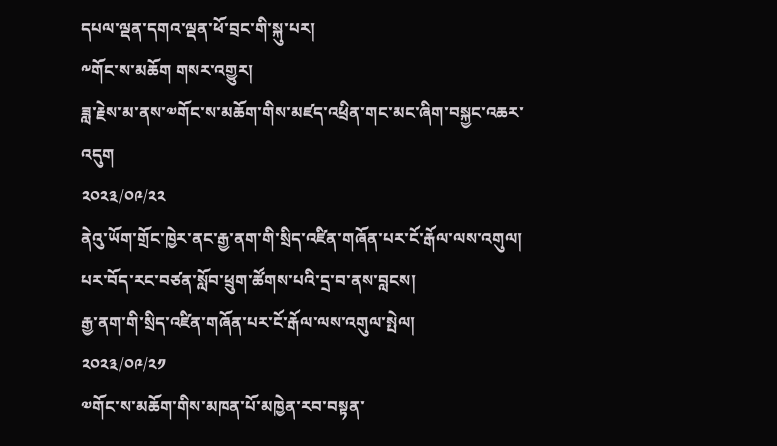དཔལ་ལྡན་དགའ་ལྡན་ཕོ་བྲང་གི་སྐུ་པར།
༸གོང་ས་མཆོག གསར་འགྱུར།
ཟླ་རྗེས་མ་ནས་༧གོང་ས་མཆོག་གིས་མཛད་འཕྲིན་གང་མང་ཞིག་བསྐྱང་འཆར་འདུག
༢༠༢༣/༠༩/༢༢
ནེའུ་ཡོག་གྲོང་ཁྱེར་ནང་རྒྱ་ནག་གི་སྲིད་འཛིན་གཞོན་པར་ངོ་རྒོལ་ལས་འགུལ། པར་བོད་རང་བཙན་སློབ་ཕྲུག་ཚོགས་པའི་དྲ་བ་ནས་བླངས།
རྒྱ་ནག་གི་སྲིད་འཛིན་གཞོན་པར་ངོ་རྒོལ་ལས་འགུལ་སྤེལ།
༢༠༢༣/༠༩/༢༡
༧གོང་ས་མཆོག་གིས་མཁན་པོ་མཁྱེན་རབ་བསྟན་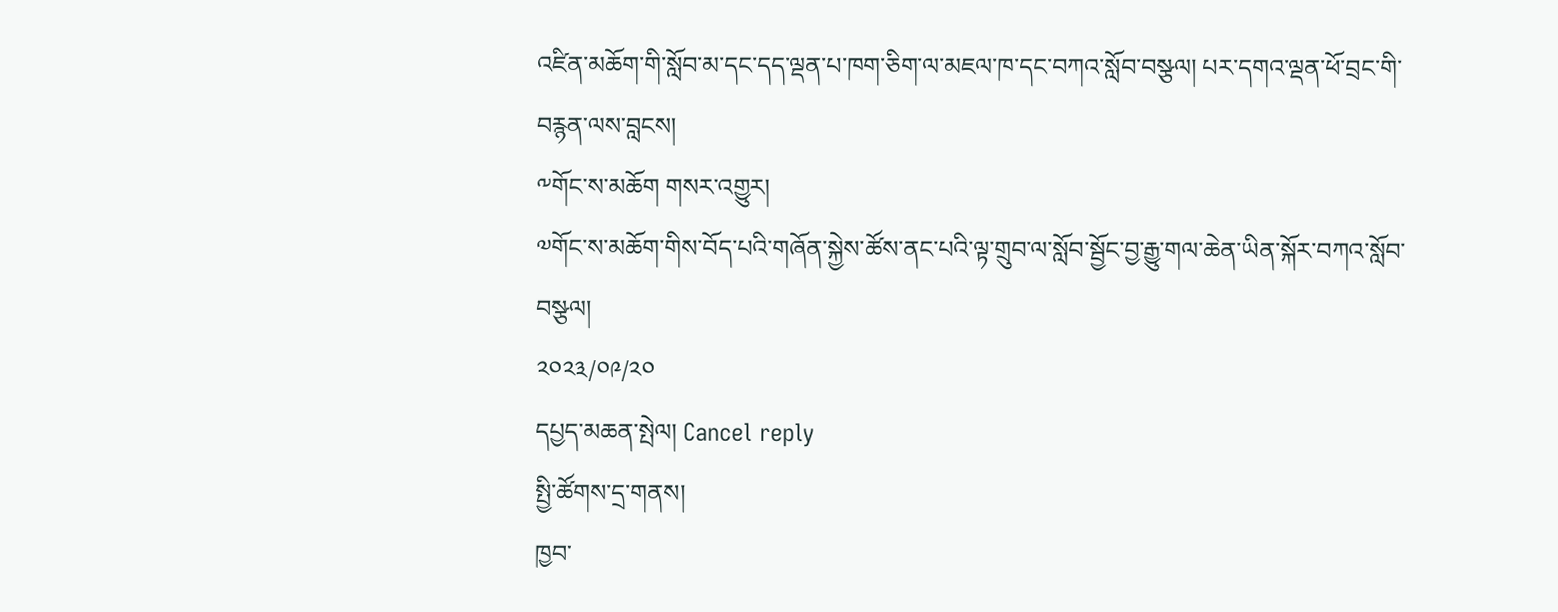འཛིན་མཆོག་གི་སློབ་མ་དང་དད་ལྡན་པ་ཁག་ཅིག་ལ་མཇལ་ཁ་དང་བཀའ་སློབ་བསྩལ། པར་དགའ་ལྡན་ཕོ་བྲང་གི་བརྙན་ལས་བླངས།
༸གོང་ས་མཆོག གསར་འགྱུར།
༧གོང་ས་མཆོག་གིས་བོད་པའི་གཞོན་སྐྱེས་ཚོས་ནང་པའི་ལྟ་གྲུབ་ལ་སློབ་སྦྱོང་བྱ་རྒྱུ་གལ་ཆེན་ཡིན་སྐོར་བཀའ་སློབ་བསྩལ།
༢༠༢༣/༠༩/༢༠
དཔྱད་མཆན་སྤེལ། Cancel reply
སྤྱི་ཚོགས་དྲ་གནས།
ཁྱབ་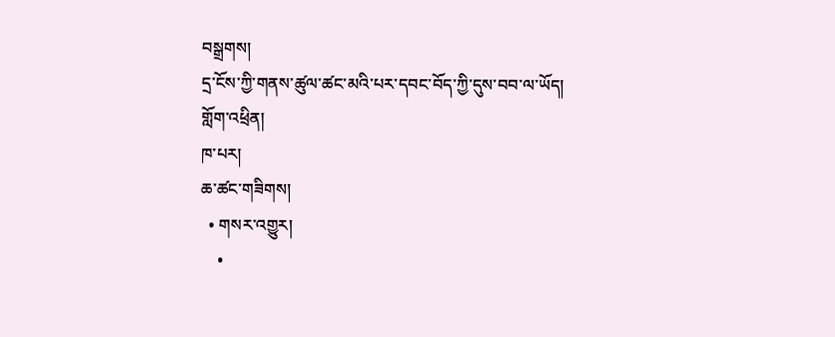བསྒྲགས།
དྲ་ངོས་ཀྱི་གནས་ཚུལ་ཚང་མའི་པར་དབང་བོད་ཀྱི་དུས་བབ་ལ་ཡོད།
གློག་འཕྲིན།
ཁ་པར།
ཆ་ཚང་གཟིགས།
  • གསར་འགྱུར།
    •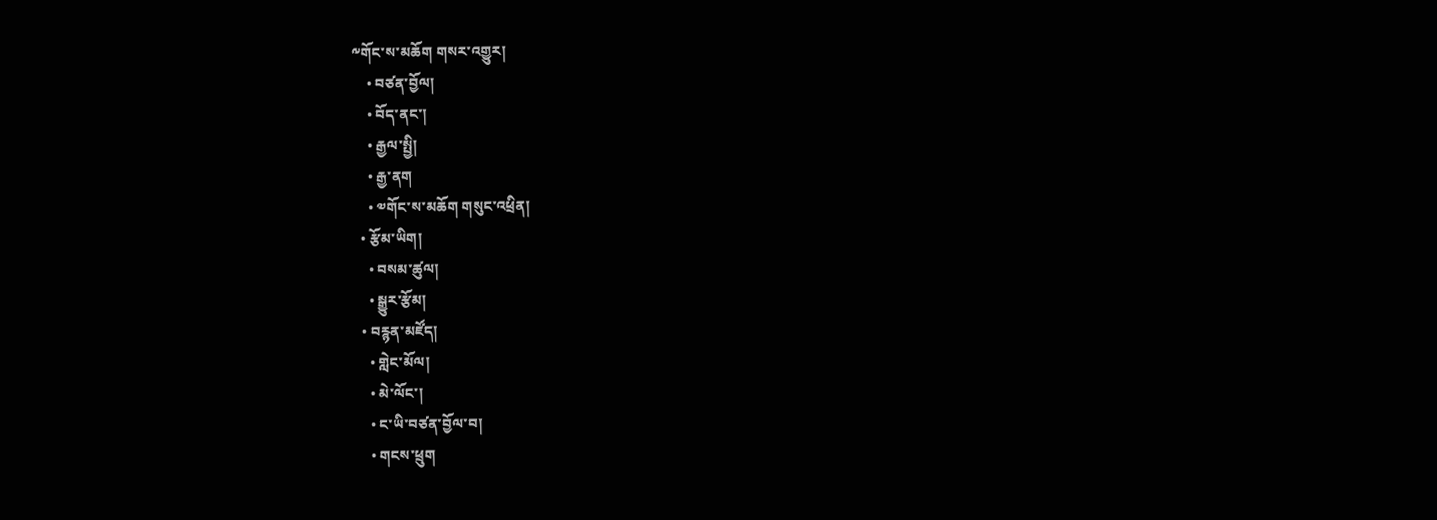༸གོང་ས་མཆོག གསར་འགྱུར།
    • བཙན་བྱོལ།
    • བོད་ནང་།
    • རྒྱལ་སྤྱི།
    • རྒྱ་ནག
    • ༧གོང་ས་མཆོག གསུང་འཕྲིན།
  • རྩོམ་ཡིག།
    • བསམ་ཚུལ།
    • སྒྱུར་རྩོམ།
  • བརྙན་མཛོད།
    • གླེང་མོལ།
    • མེ་ལོང་།
    • ང་ཡི་བཙན་བྱོལ་བ།
    • གངས་ཕྲུག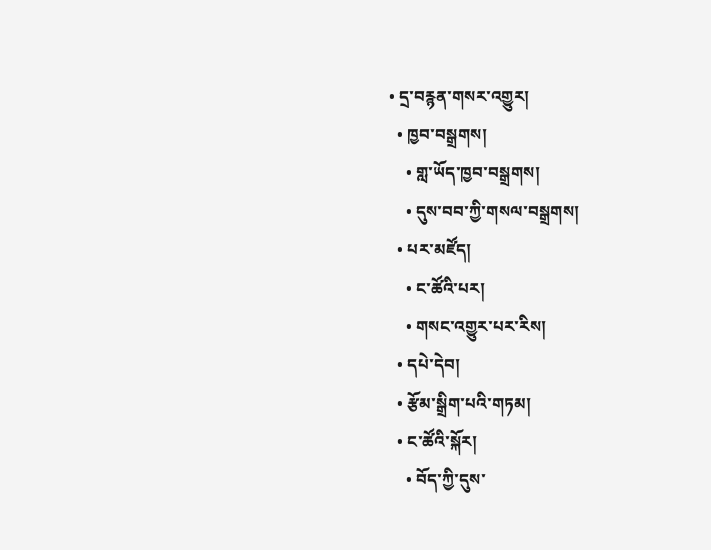• དྲ་བརྙན་གསར་འགྱུར།
  • ཁྱབ་བསྒྲགས།
    • གླ་ཡོད་ཁྱབ་བསྒྲགས།
    • དུས་བབ་ཀྱི་གསལ་བསྒྲགས།
  • པར་མཛོད།
    • ང་ཚོའི་པར།
    • གསང་འགྱུར་པར་རིས།
  • དཔེ་དེབ།
  • རྩོམ་སྒྲིག་པའི་གཏམ།
  • ང་ཚོའི་སྐོར།
    • བོད་ཀྱི་དུས་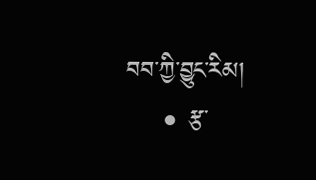བབ་ཀྱི་བྱུང་རིམ།
    • རྩ་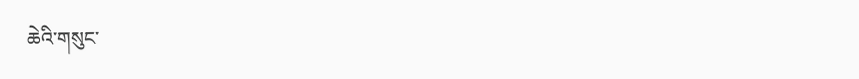ཆེའི་གསུང་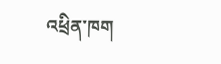འཕྲིན་ཁག